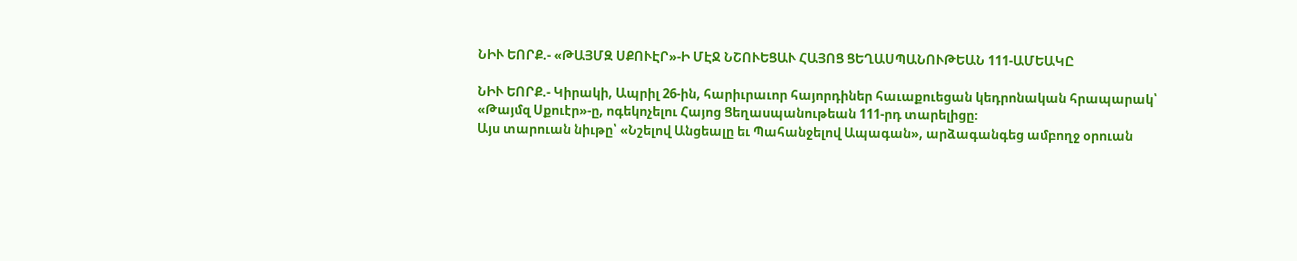ՆԻՒ ԵՈՐՔ.- «ԹԱՅՄԶ ՍՔՈՒԷՐ»-Ի ՄԷՋ ՆՇՈՒԵՑԱՒ ՀԱՅՈՑ ՑԵՂԱՍՊԱՆՈՒԹԵԱՆ 111-ԱՄԵԱԿԸ

ՆԻՒ ԵՈՐՔ.- Կիրակի, Ապրիլ 26-ին, հարիւրաւոր հայորդիներ հաւաքուեցան կեդրոնական հրապարակ՝ «Թայմզ Սքուէր»-ը, ոգեկոչելու Հայոց Ցեղասպանութեան 111-րդ տարելիցը։
Այս տարուան նիւթը՝ «Նշելով Անցեալը եւ Պահանջելով Ապագան», արձագանգեց ամբողջ օրուան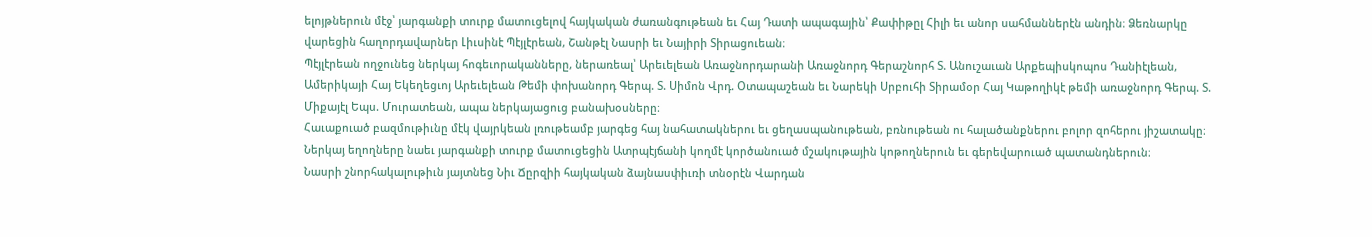ելոյթներուն մէջ՝ յարգանքի տուրք մատուցելով հայկական ժառանգութեան եւ Հայ Դատի ապագային՝ Քափիթըլ Հիլի եւ անոր սահմաններէն անդին։ Ձեռնարկը վարեցին հաղորդավարներ Լիւսինէ Պէյլէրեան, Շանթէլ Նասրի եւ Նայիրի Տիրացուեան։
Պէյլէրեան ողջունեց ներկայ հոգեւորականները, ներառեալ՝ Արեւելեան Առաջնորդարանի Առաջնորդ Գերաշնորհ Տ. Անուշաւան Արքեպիսկոպոս Դանիէլեան, Ամերիկայի Հայ Եկեղեցւոյ Արեւելեան Թեմի փոխանորդ Գերպ. Տ. Սիմոն Վրդ. Օտապաշեան եւ Նարեկի Սրբուհի Տիրամօր Հայ Կաթողիկէ թեմի առաջնորդ Գերպ. Տ. Միքայէլ Եպս. Մուրատեան, ապա ներկայացուց բանախօսները։
Հաւաքուած բազմութիւնը մէկ վայրկեան լռութեամբ յարգեց հայ նահատակներու եւ ցեղասպանութեան, բռնութեան ու հալածանքներու բոլոր զոհերու յիշատակը։ Ներկայ եղողները նաեւ յարգանքի տուրք մատուցեցին Ատրպէյճանի կողմէ կործանուած մշակութային կոթողներուն եւ գերեվարուած պատանդներուն։
Նասրի շնորհակալութիւն յայտնեց Նիւ Ճըրզիի հայկական ձայնասփիւռի տնօրէն Վարդան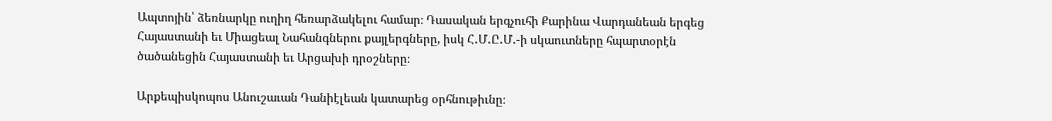Ապտոյին՝ ձեռնարկը ուղիղ հեռարձակելու համար։ Դասական երգչուհի Քարինա Վարդանեան երգեց Հայաստանի եւ Միացեալ Նահանգներու քայլերգները, իսկ Հ․Մ․Ը․Մ․-ի սկաուտները հպարտօրէն ծածանեցին Հայաստանի եւ Արցախի դրօշները։

Արքեպիսկոպոս Անուշաւան Դանիէլեան կատարեց օրհնութիւնը։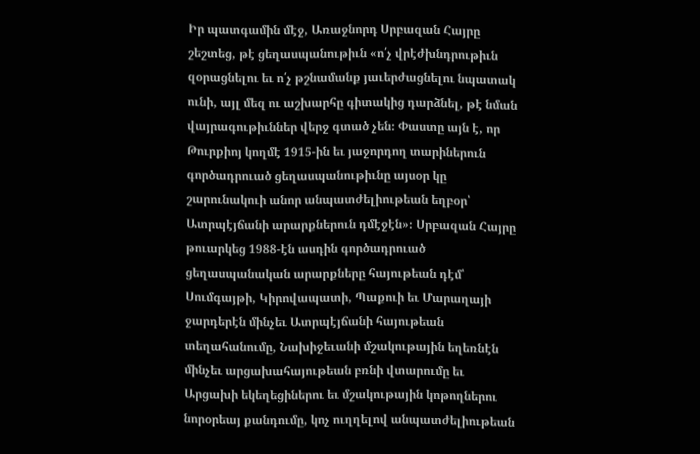Իր պատգամին մէջ, Առաջնորդ Սրբազան Հայրը շեշտեց, թէ ցեղասպանութիւն «ո՛չ վրէժխնդրութիւն զօրացնելու եւ ո՛չ թշնամանք յաւերժացնելու նպատակ ունի, այլ մեզ ու աշխարհը գիտակից դարձնել, թէ նման վայրագութիւններ վերջ գտած չեն։ Փաստը այն է, որ Թուրքիոյ կողմէ 1915-ին եւ յաջորդող տարիներուն գործադրուած ցեղասպանութիւնը այսօր կը շարունակուի անոր անպատժելիութեան եղբօր՝ Ատրպէյճանի արարքներուն դմէջէն»։ Սրբազան Հայրը թուարկեց 1988-էն ասդին գործադրուած ցեղասպանական արարքները հայութեան դէմ՝ Սումգայթի, Կիրովապատի, Պաքուի եւ Մարաղայի ջարդերէն մինչեւ Ատրպէյճանի հայութեան տեղահանումը, Նախիջեւանի մշակութային եղեռնէն մինչեւ արցախահայութեան բռնի վտարումը եւ Արցախի եկեղեցիներու եւ մշակութային կոթողներու նորօրեայ քանդումը, կոչ ուղղելով անպատժելիութեան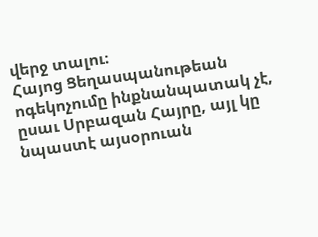վերջ տալու։
Հայոց Ցեղասպանութեան ոգեկոչումը ինքնանպատակ չէ, ըսաւ Սրբազան Հայրը, այլ կը նպաստէ այսօրուան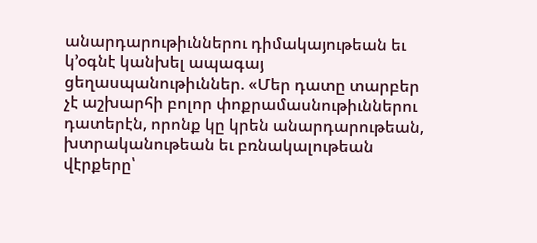անարդարութիւններու դիմակայութեան եւ կ՚օգնէ կանխել ապագայ ցեղասպանութիւններ. «Մեր դատը տարբեր չէ աշխարհի բոլոր փոքրամասնութիւններու դատերէն, որոնք կը կրեն անարդարութեան, խտրականութեան եւ բռնակալութեան վէրքերը՝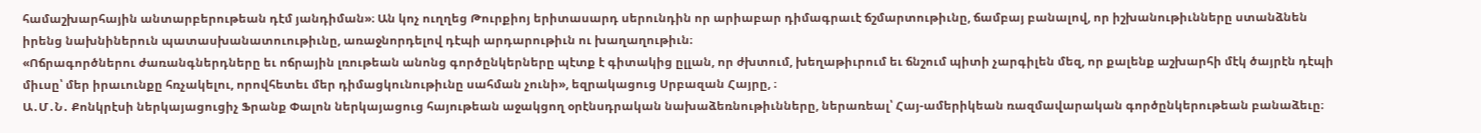համաշխարհային անտարբերութեան դէմ յանդիման»։ Ան կոչ ուղղեց Թուրքիոյ երիտասարդ սերունդին որ արիաբար դիմագրաւէ ճշմարտութիւնը, ճամբայ բանալով, որ իշխանութիւնները ստանձնեն իրենց նախնիներուն պատասխանատուութիւնը, առաջնորդելով դէպի արդարութիւն ու խաղաղութիւն։
«Ոճրագործներու ժառանգներդները եւ ոճրային լռութեան անոնց գործընկերները պէտք է գիտակից ըլլան, որ ժխտում, խեղաթիւրում եւ ճնշում պիտի չարգիլեն մեզ, որ քալենք աշխարհի մէկ ծայրէն դէպի միւսը՝ մեր իրաւունքը հռչակելու, որովհետեւ մեր դիմացկունութիւնը սահման չունի», եզրակացուց Սրբազան Հայրը, ։
Ա․Մ․Ն․ Քոնկրէսի ներկայացուցիչ Ֆրանք Փալոն ներկայացուց հայութեան աջակցող օրէնսդրական նախաձեռնութիւնները, ներառեալ՝ Հայ-ամերիկեան ռազմավարական գործընկերութեան բանաձեւը։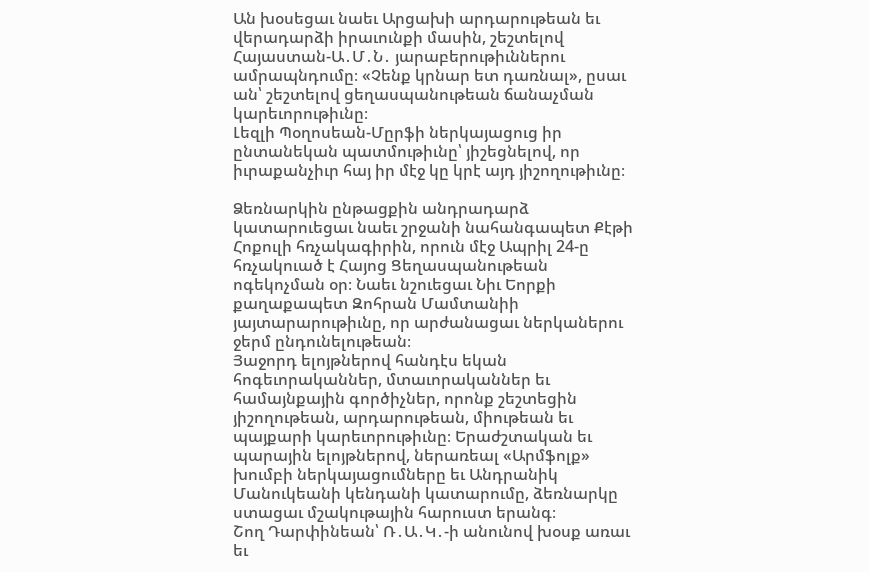Ան խօսեցաւ նաեւ Արցախի արդարութեան եւ վերադարձի իրաւունքի մասին, շեշտելով Հայաստան-Ա․Մ․Ն․ յարաբերութիւններու ամրապնդումը։ «Չենք կրնար ետ դառնալ», ըսաւ ան՝ շեշտելով ցեղասպանութեան ճանաչման կարեւորութիւնը։
Լեզլի Պօղոսեան-Մըրֆի ներկայացուց իր ընտանեկան պատմութիւնը՝ յիշեցնելով, որ իւրաքանչիւր հայ իր մէջ կը կրէ այդ յիշողութիւնը։

Ձեռնարկին ընթացքին անդրադարձ կատարուեցաւ նաեւ շրջանի նահանգապետ Քէթի Հոքուլի հռչակագիրին, որուն մէջ Ապրիլ 24-ը հռչակուած է Հայոց Ցեղասպանութեան ոգեկոչման օր։ Նաեւ նշուեցաւ Նիւ Եորքի քաղաքապետ Զոհրան Մամտանիի յայտարարութիւնը, որ արժանացաւ ներկաներու ջերմ ընդունելութեան։
Յաջորդ ելոյթներով հանդէս եկան հոգեւորականներ, մտաւորականներ եւ համայնքային գործիչներ, որոնք շեշտեցին յիշողութեան, արդարութեան, միութեան եւ պայքարի կարեւորութիւնը։ Երաժշտական եւ պարային ելոյթներով, ներառեալ «Արմֆոլք» խումբի ներկայացումները եւ Անդրանիկ Մանուկեանի կենդանի կատարումը, ձեռնարկը ստացաւ մշակութային հարուստ երանգ։
Շող Դարփինեան՝ Ռ․Ա․Կ․-ի անունով խօսք առաւ եւ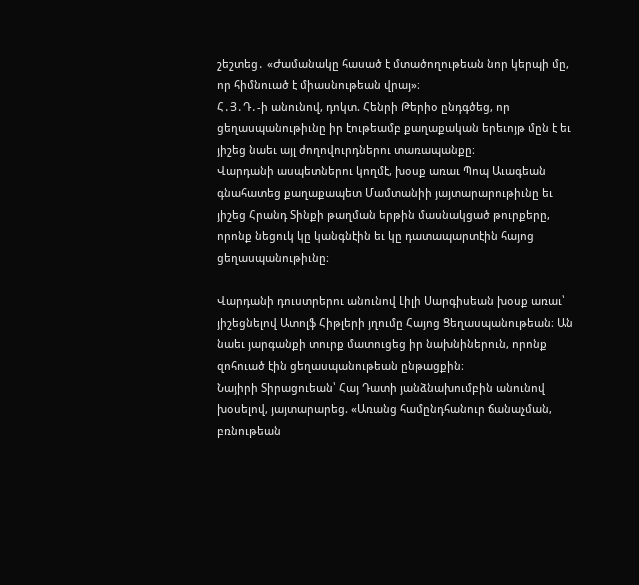շեշտեց․ «Ժամանակը հասած է մտածողութեան նոր կերպի մը, որ հիմնուած է միասնութեան վրայ»։
Հ․Յ․Դ․-ի անունով, դոկտ. Հենրի Թերիօ ընդգծեց, որ ցեղասպանութիւնը իր էութեամբ քաղաքական երեւոյթ մըն է եւ յիշեց նաեւ այլ ժողովուրդներու տառապանքը։
Վարդանի ասպետներու կողմէ, խօսք առաւ Պոպ Աւագեան գնահատեց քաղաքապետ Մամտանիի յայտարարութիւնը եւ յիշեց Հրանդ Տինքի թաղման երթին մասնակցած թուրքերը, որոնք նեցուկ կը կանգնէին եւ կը դատապարտէին հայոց ցեղասպանութիւնը։

Վարդանի դուստրերու անունով Լիլի Սարգիսեան խօսք առաւ՝ յիշեցնելով Ատոլֆ Հիթլերի յղումը Հայոց Ցեղասպանութեան։ Ան նաեւ յարգանքի տուրք մատուցեց իր նախնիներուն, որոնք զոհուած էին ցեղասպանութեան ընթացքին։
Նայիրի Տիրացուեան՝ Հայ Դատի յանձնախումբին անունով խօսելով, յայտարարեց. «Առանց համընդհանուր ճանաչման, բռնութեան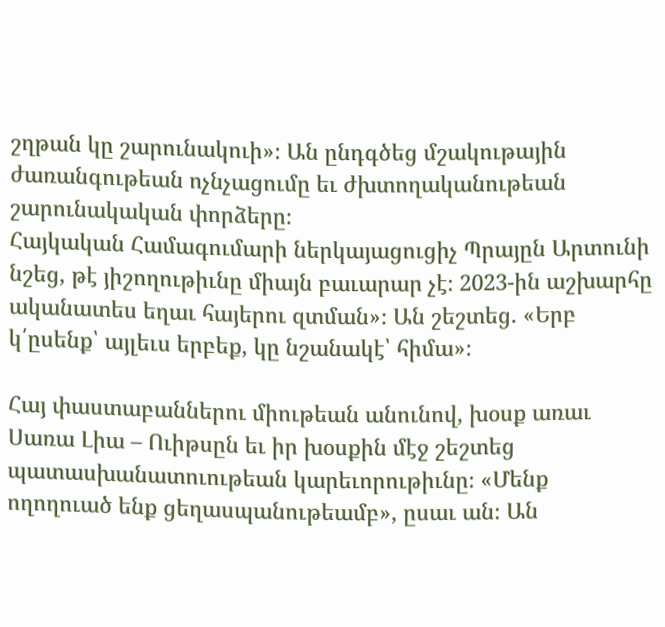շղթան կը շարունակուի»։ Ան ընդգծեց մշակութային ժառանգութեան ոչնչացումը եւ ժխտողականութեան շարունակական փորձերը։
Հայկական Համագումարի ներկայացուցիչ Պրայըն Արտունի նշեց, թէ յիշողութիւնը միայն բաւարար չէ։ 2023-ին աշխարհը ականատես եղաւ հայերու զտման»։ Ան շեշտեց. «Երբ կ՛ըսենք՝ այլեւս երբեք, կը նշանակէ՝ հիմա»։

Հայ փաստաբաններու միութեան անունով, խօսք առաւ Սառա Լիա – Ուիթսըն եւ իր խօսքին մէջ շեշտեց պատասխանատուութեան կարեւորութիւնը։ «Մենք ողողուած ենք ցեղասպանութեամբ», ըսաւ ան։ Ան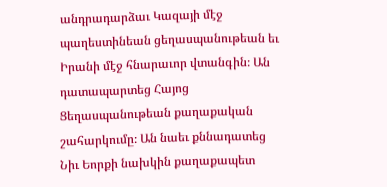անդրադարձաւ Կազայի մէջ պաղեստինեան ցեղասպանութեան եւ Իրանի մէջ հնարաւոր վտանգին։ Ան դատապարտեց Հայոց Ցեղասպանութեան քաղաքական շահարկումը։ Ան նաեւ քննադատեց Նիւ Եորքի նախկին քաղաքապետ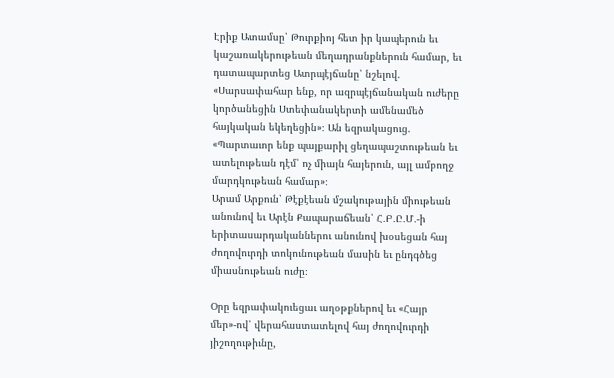Էրիք Ատամսը՝ Թուրքիոյ հետ իր կապերուն եւ կաշառակերութեան մեղադրանքներուն համար, եւ դատապարտեց Ատրպէյճանը՝ նշելով. «Սարսափահար ենք, որ ազրպէյճանական ուժերը կործանեցին Ստեփանակերտի ամենամեծ հայկական եկեղեցին»։ Ան եզրակացուց. «Պարտաւոր ենք պայքարիլ ցեղապաշտութեան եւ ատելութեան դէմ՝ ոչ միայն հայերուն, այլ ամբողջ մարդկութեան համար»։
Արամ Արքուն՝ Թէքէեան մշակութային միութեան անունով եւ Արէն Քապարաճեան՝ Հ․Բ․Ը․Մ․-ի երիտասարդականներու անունով խօսեցան հայ ժողովուրդի տոկունութեան մասին եւ ընդգծեց միասնութեան ուժը։

Օրը եզրափակուեցաւ աղօթքներով եւ «Հայր մեր»-ով՝ վերահաստատելով հայ ժողովուրդի յիշողութիւնը,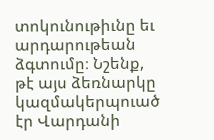տոկունութիւնը եւ արդարութեան ձգտումը։ Նշենք, թէ այս ձեռնարկը կազմակերպուած էր Վարդանի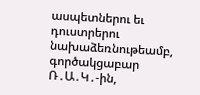ասպետներու եւ դուստրերու նախաձեռնութեամբ, գործակցաբար Ռ․Ա․Կ․-ին,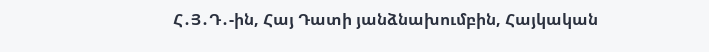Հ․Յ․Դ․-ին, Հայ Դատի յանձնախումբին, Հայկական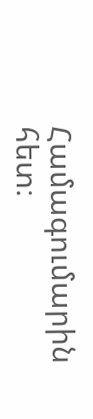Համագումարին հետ։